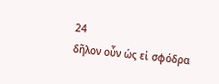24
δῆλον οὖν ὡς εἰ σφόδρα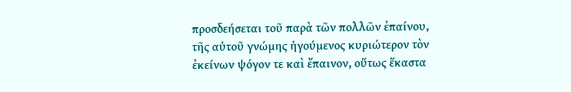προσδεήσεται τοῦ παρὰ τῶν πολλῶν ἐπαίνου, τῆς αὑτοῦ γνώμης ἡγούμενος κυριώτερον τὸν ἐκείνων ψόγον τε καὶ ἔπαινον, οὕτως ἕκαστα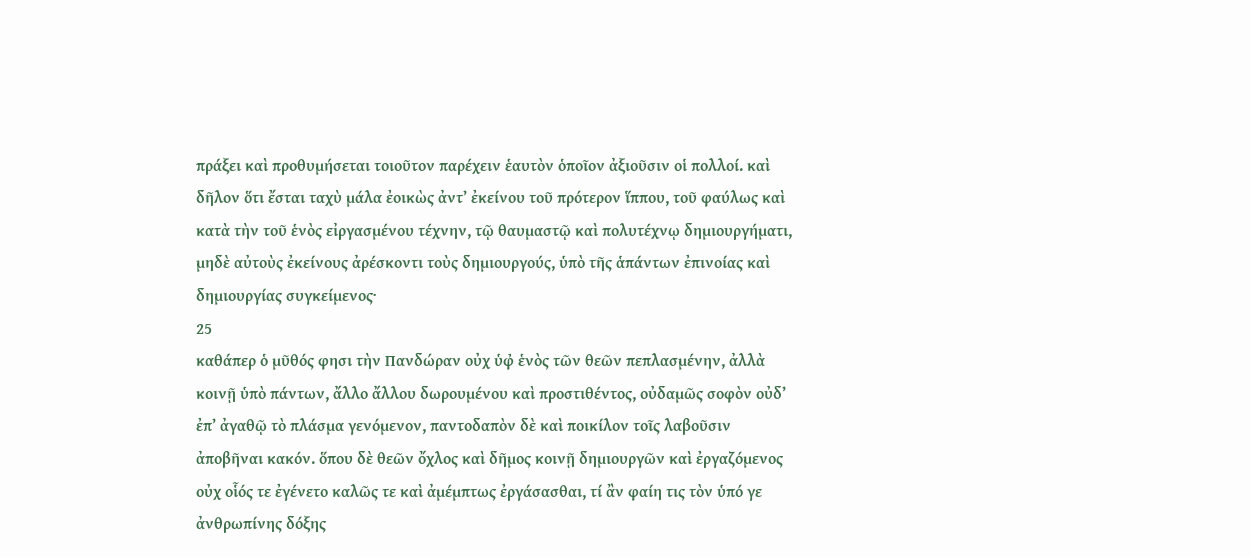πράξει καὶ προθυμήσεται τοιοῦτον παρέχειν ἑαυτὸν ὁποῖον ἀξιοῦσιν οἱ πολλοί. καὶ δῆλον ὅτι ἔσται ταχὺ μάλα ἐοικὼς ἀντ’ ἐκείνου τοῦ πρότερον ἵππου, τοῦ φαύλως καὶ κατὰ τὴν τοῦ ἑνὸς εἰργασμένου τέχνην, τῷ θαυμαστῷ καὶ πολυτέχνῳ δημιουργήματι, μηδὲ αὐτοὺς ἐκείνους ἀρέσκοντι τοὺς δημιουργούς, ὑπὸ τῆς ἁπάντων ἐπινοίας καὶ δημιουργίας συγκείμενος·
25
καθάπερ ὁ μῦθός φησι τὴν Πανδώραν οὐχ ὑφ̓ ἑνὸς τῶν θεῶν πεπλασμένην, ἀλλὰ κοινῇ ὑπὸ πάντων, ἄλλο ἄλλου δωρουμένου καὶ προστιθέντος, οὐδαμῶς σοφὸν οὐδ’ ἐπ’ ἀγαθῷ τὸ πλάσμα γενόμενον, παντοδαπὸν δὲ καὶ ποικίλον τοῖς λαβοῦσιν ἀποβῆναι κακόν. ὅπου δὲ θεῶν ὄχλος καὶ δῆμος κοινῇ δημιουργῶν καὶ ἐργαζόμενος οὐχ οἷός τε ἐγένετο καλῶς τε καὶ ἀμέμπτως ἐργάσασθαι, τί ἂν φαίη τις τὸν ὑπό γε ἀνθρωπίνης δόξης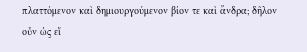πλαττόμενον καὶ δημιουργούμενον βίον τε καὶ ἄνδρα; δῆλον οὖν ὡς εἴ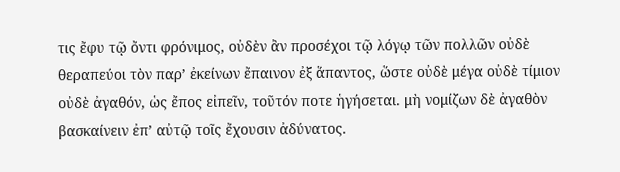τις ἔφυ τῷ ὄντι φρόνιμος, οὐδὲν ἂν προσέχοι τῷ λόγῳ τῶν πολλῶν οὐδὲ θεραπεύοι τὸν παρ’ ἐκείνων ἔπαινον ἐξ ἅπαντος, ὥστε οὐδὲ μέγα οὐδὲ τίμιον οὐδὲ ἀγαθόν, ὡς ἔπος εἰπεῖν, τοῦτόν ποτε ἡγήσεται. μὴ νομίζων δὲ ἀγαθὸν βασκαίνειν ἐπ’ αὐτῷ τοῖς ἔχουσιν ἀδύνατος.